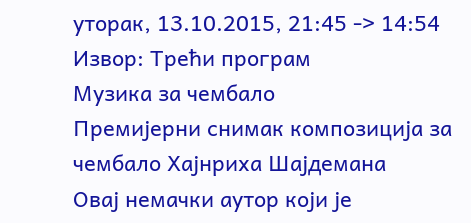уторак, 13.10.2015, 21:45 -> 14:54
Извор: Трећи програм
Музика за чембало
Премијерни снимак композиција за чембало Хајнриха Шајдемана
Овај немачки аутор који је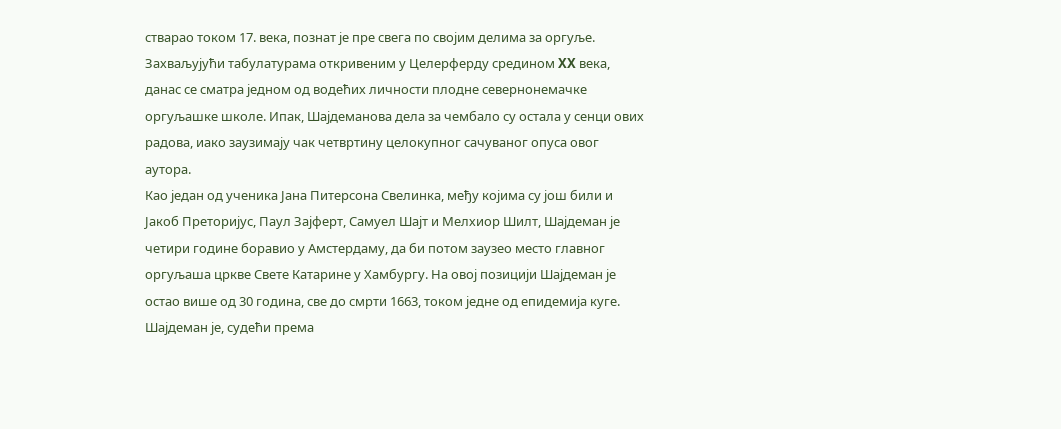стварао током 17. века, познат је пре свега по својим делима за оргуље. Захваљујући табулатурама откривеним у Целерферду средином XX века, данас се сматра једном од водећих личности плодне севернонемачке оргуљашке школе. Ипак, Шајдеманова дела за чембало су остала у сенци ових радова, иако заузимају чак четвртину целокупног сачуваног опуса овог аутора.
Као један од ученика Јана Питерсона Свелинка, међу којима су још били и Јакоб Преторијус, Паул Зајферт, Самуел Шајт и Мелхиор Шилт, Шајдеман је четири године боравио у Амстердаму, да би потом заузео место главног оргуљаша цркве Свете Катарине у Хамбургу. На овој позицији Шајдеман је остао више од 30 година, све до смрти 1663, током једне од епидемија куге. Шајдеман је, судећи према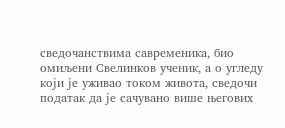сведочанствима савременика, био омиљени Свелинков ученик, а о угледу који је уживао током живота, сведочи податак да је сачувано више његових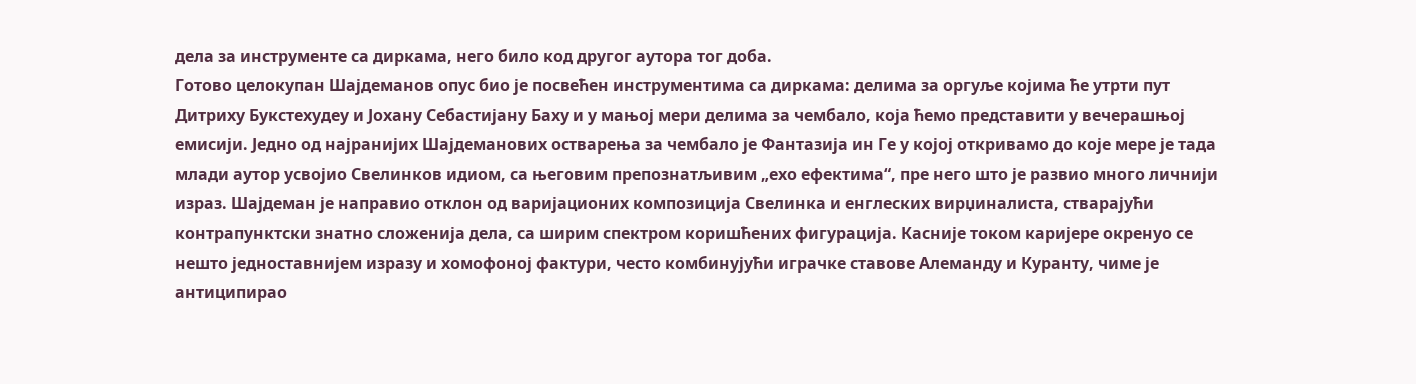дела за инструменте са диркама, него било код другог аутора тог доба.
Готово целокупан Шајдеманов опус био је посвећен инструментима са диркама: делима за оргуље којима ће утрти пут Дитриху Букстехудеу и Јохану Себастијану Баху и у мањој мери делима за чембало, која ћемо представити у вечерашњој емисији. Једно од најранијих Шајдеманових остварења за чембало је Фантазија ин Ге у којој откривамо до које мере је тада млади аутор усвојио Свелинков идиом, са његовим препознатљивим „ехо ефектима“, пре него што је развио много личнији израз. Шајдеман је направио отклон од варијационих композиција Свелинка и енглеских вирџиналиста, стварајући контрапунктски знатно сложенија дела, са ширим спектром коришћених фигурација. Касније током каријере окренуо се нешто једноставнијем изразу и хомофоној фактури, често комбинујући играчке ставове Алеманду и Куранту, чиме је антиципирао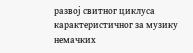развој свитног циклуса карактеристичног за музику немачких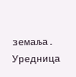земаља.
Уредница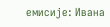емисије: Ивана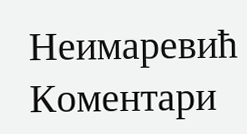Неимаревић
Коментари